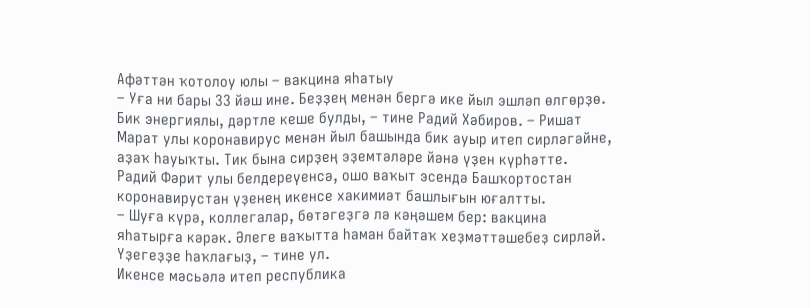Афәттән ҡотолоу юлы – вакцина яһатыу
– Уға ни бары 33 йәш ине. Беҙҙең менән бергә ике йыл эшләп өлгөрҙө. Бик энергиялы, дәртле кеше булды, – тине Радий Хәбиров. – Ришат Марат улы коронавирус менән йыл башында бик ауыр итеп сирләгәйне, аҙаҡ һауыҡты. Тик бына сирҙең эҙемтәләре йәнә үҙен күрһәтте.
Радий Фәрит улы белдереүенсә, ошо ваҡыт эсендә Башҡортостан коронавирустан үҙенең икенсе хакимиәт башлығын юғалтты.
– Шуға күрә, коллегалар, бөтәгеҙгә лә кәңәшем бер: вакцина яһатырға кәрәк. Әлеге ваҡытта һаман байтаҡ хеҙмәттәшебеҙ сирләй. Үҙегеҙҙе һаҡлағыҙ, – тине ул.
Икенсе мәсьәлә итеп республика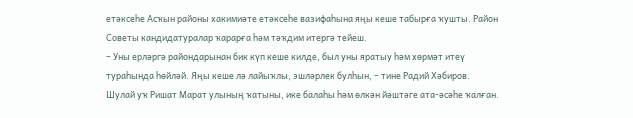етәксеһе Асҡын районы хакимиәте етәксеһе вазифаһына яңы кеше табырға ҡушты. Район Советы кандидатуралар ҡарарға һәм тәҡдим итергә тейеш.
– Уны ерләргә райондарынан бик күп кеше килде, был уны яратыу һәм хөрмәт итеү тураһында һөйләй. Яңы кеше лә лайыҡлы, эшләрлек булһын, – тине Радий Хәбиров.
Шулай уҡ Ришат Марат улының ҡатыны, ике балаһы һәм өлкән йәштәге ата-әсәһе ҡалған.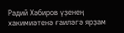Радий Хәбиров үҙенең хакимиәтенә ғаиләгә ярҙам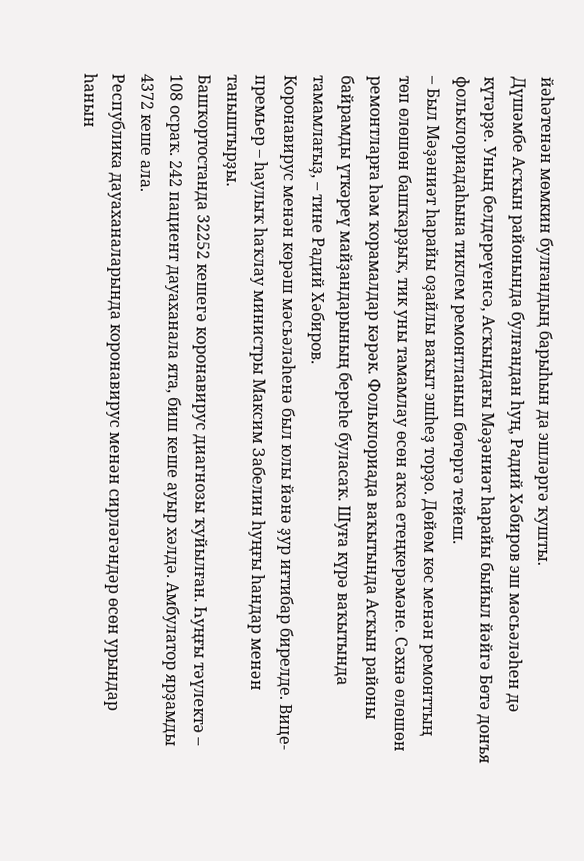йәһәтенән мөмкин булғандың барыһын да эшләргә ҡушты.
Дүшәмбе Асҡын районында булғандан һуң, Радий Хәбиров эш мәсьәләһен дә күтәрҙе. Уның белдереүенсә, Асҡындағы Мәҙәниәт һарайы быйыл йәйгә Бөтә донъя фольклориадаһына тиклем ремонтланып бөтөргә тейеш.
– Был Мәҙәниәт һарайы оҙайлы ваҡыт эшһеҙ торҙо. Дөйөм көс менән ремонттың төп өлөшөн башҡарҙыҡ, тик уны тамамлау өсөн аҡса етеңкерәмәне. Сәхнә өлөшөн ремонтларға һәм ҡорамалдар кәрәк. Фольклориада ваҡытында Асҡын районы байрамды үткәреү майҙандарының береһе буласаҡ. Шуға күрә ваҡытында тамамлағыҙ, – тине Радий Хәбиров.
Коронавирус менән көрәш мәсьәләһенә был юлы йәнә ҙур иғтибар бирелде. Вице-премьер – һаулыҡ һаҡлау министры Максим Забелин һуңғы һандар менән таныштырҙы.
Башҡортостанда 32252 кешегә коронавирус диагнозы ҡуйылған. Һуңғы тәүлектә – 108 осраҡ. 242 пациент дауаханала ята, биш кеше ауыр хәлдә. Амбулатор ярҙамды 4372 кеше ала.
Республика дауаханаларында коронавирус менән сирләгәндәр өсөн урындар һанын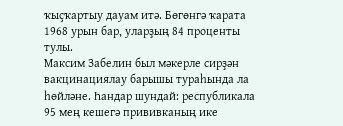ҡыҫҡартыу дауам итә. Бөгөнгә ҡарата 1968 урын бар, уларҙың 84 проценты тулы.
Максим Забелин был мәкерле сирҙән вакцинациялау барышы тураһында ла һөйләне. Һандар шундай: республикала 95 мең кешегә прививканың ике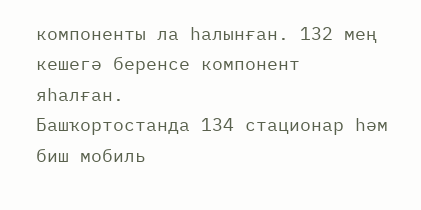компоненты ла һалынған. 132 мең кешегә беренсе компонент яһалған.
Башҡортостанда 134 стационар һәм биш мобиль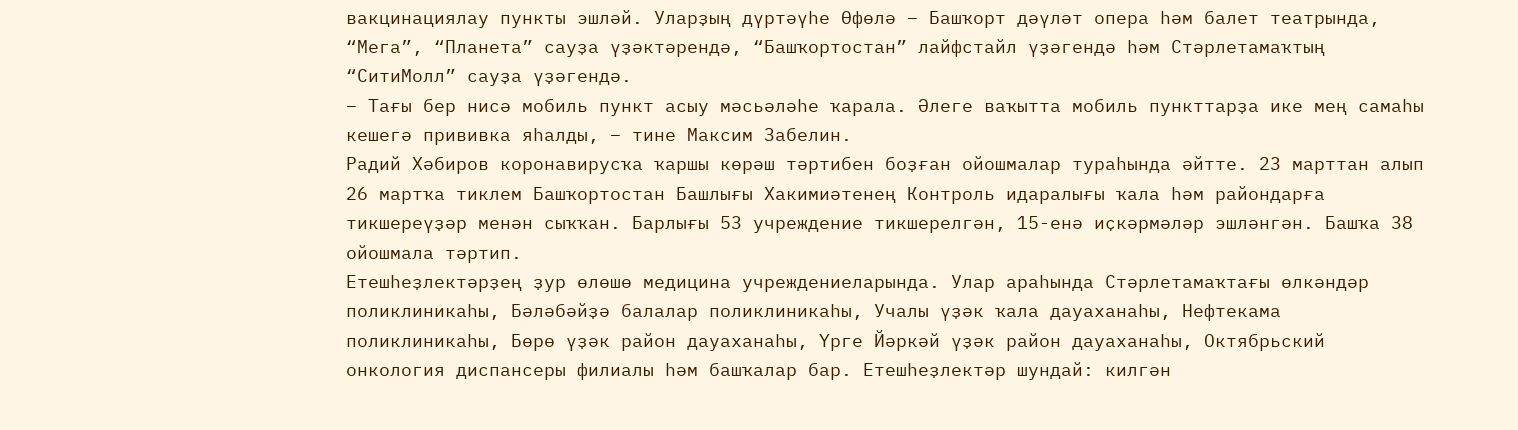вакцинациялау пункты эшләй. Уларҙың дүртәүһе Өфөлә – Башҡорт дәүләт опера һәм балет театрында, “Мега”, “Планета” сауҙа үҙәктәрендә, “Башҡортостан” лайфстайл үҙәгендә һәм Стәрлетамаҡтың “СитиМолл” сауҙа үҙәгендә.
– Тағы бер нисә мобиль пункт асыу мәсьәләһе ҡарала. Әлеге ваҡытта мобиль пункттарҙа ике мең самаһы кешегә прививка яһалды, – тине Максим Забелин.
Радий Хәбиров коронавирусҡа ҡаршы көрәш тәртибен боҙған ойошмалар тураһында әйтте. 23 марттан алып 26 мартҡа тиклем Башҡортостан Башлығы Хакимиәтенең Контроль идаралығы ҡала һәм райондарға тикшереүҙәр менән сыҡҡан. Барлығы 53 учреждение тикшерелгән, 15-енә иҫкәрмәләр эшләнгән. Башҡа 38 ойошмала тәртип.
Етешһеҙлектәрҙең ҙур өлөшө медицина учреждениеларында. Улар араһында Стәрлетамаҡтағы өлкәндәр поликлиникаһы, Бәләбәйҙә балалар поликлиникаһы, Учалы үҙәк ҡала дауаханаһы, Нефтекама поликлиникаһы, Бөрө үҙәк район дауаханаһы, Үрге Йәркәй үҙәк район дауаханаһы, Октябрьский онкология диспансеры филиалы һәм башҡалар бар. Етешһеҙлектәр шундай: килгән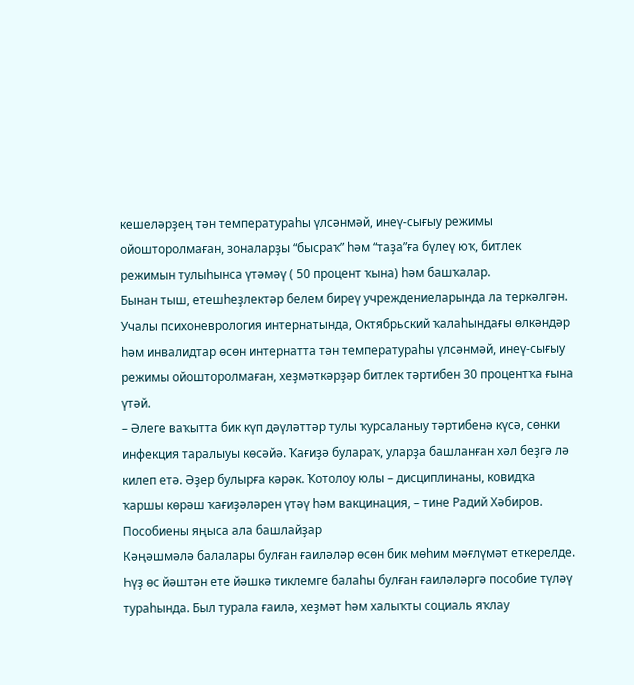кешеләрҙең тән температураһы үлсәнмәй, инеү-сығыу режимы ойошторолмаған, зоналарҙы “бысраҡ” һәм “таҙа”ға бүлеү юҡ, битлек режимын тулыһынса үтәмәү ( 50 процент ҡына) һәм башҡалар.
Бынан тыш, етешһеҙлектәр белем биреү учреждениеларында ла теркәлгән. Учалы психоневрология интернатында, Октябрьский ҡалаһындағы өлкәндәр һәм инвалидтар өсөн интернатта тән температураһы үлсәнмәй, инеү-сығыу режимы ойошторолмаған, хеҙмәткәрҙәр битлек тәртибен 30 процентҡа ғына үтәй.
– Әлеге ваҡытта бик күп дәүләттәр тулы ҡурсаланыу тәртибенә күсә, сөнки инфекция таралыуы көсәйә. Ҡағиҙә булараҡ, уларҙа башланған хәл беҙгә лә килеп етә. Әҙер булырға кәрәк. Ҡотолоу юлы – дисциплинаны, ковидҡа ҡаршы көрәш ҡағиҙәләрен үтәү һәм вакцинация, – тине Радий Хәбиров.
Пособиены яңыса ала башлайҙар
Кәңәшмәлә балалары булған ғаиләләр өсөн бик мөһим мәғлүмәт еткерелде. Һүҙ өс йәштән ете йәшкә тиклемге балаһы булған ғаиләләргә пособие түләү тураһында. Был турала ғаилә, хеҙмәт һәм халыҡты социаль яҡлау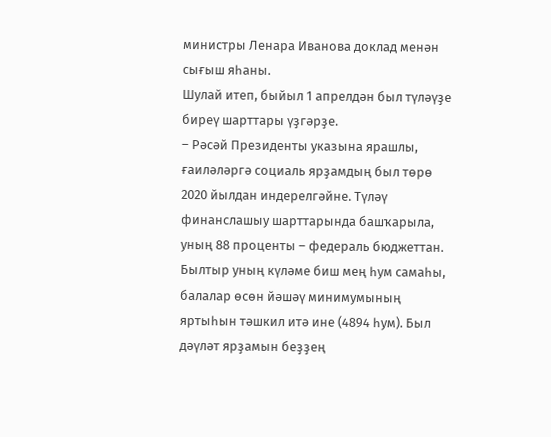министры Ленара Иванова доклад менән сығыш яһаны.
Шулай итеп, быйыл 1 апрелдән был түләүҙе биреү шарттары үҙгәрҙе.
– Рәсәй Президенты указына ярашлы, ғаиләләргә социаль ярҙамдың был төрө 2020 йылдан индерелгәйне. Түләү финанслашыу шарттарында башҡарыла, уның 88 проценты – федераль бюджеттан. Былтыр уның күләме биш мең һум самаһы, балалар өсөн йәшәү минимумының яртыһын тәшкил итә ине (4894 һум). Был дәүләт ярҙамын беҙҙең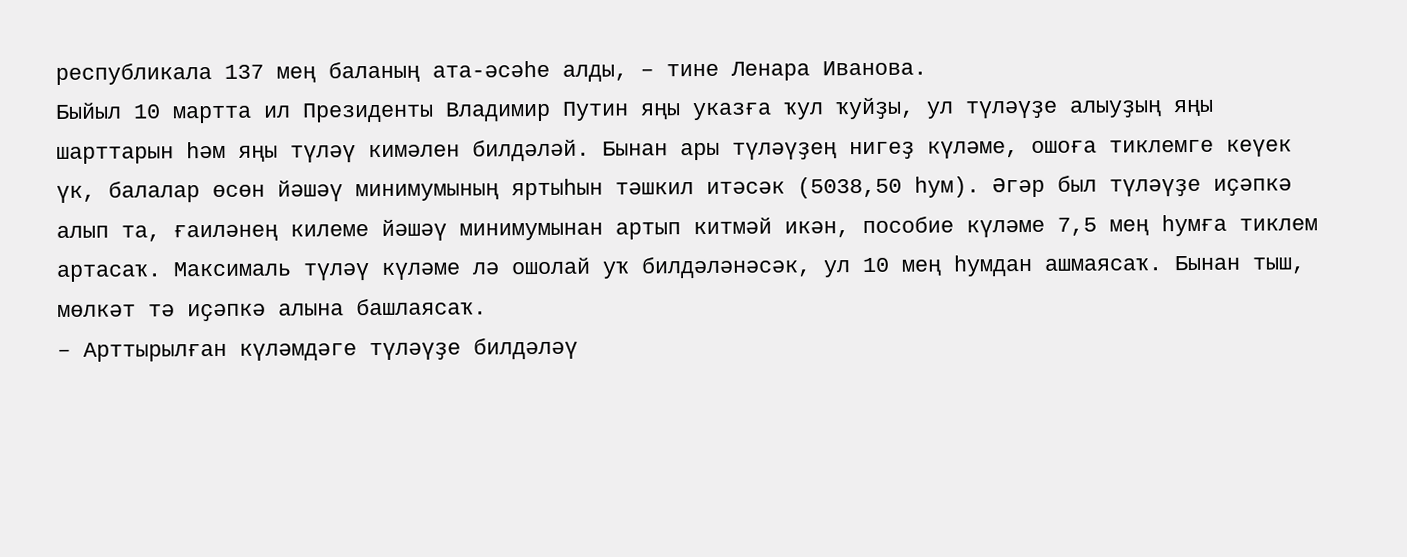республикала 137 мең баланың ата-әсәһе алды, – тине Ленара Иванова.
Быйыл 10 мартта ил Президенты Владимир Путин яңы указға ҡул ҡуйҙы, ул түләүҙе алыуҙың яңы шарттарын һәм яңы түләү кимәлен билдәләй. Бынан ары түләүҙең нигеҙ күләме, ошоға тиклемге кеүек үк, балалар өсөн йәшәү минимумының яртыһын тәшкил итәсәк (5038,50 һум). Әгәр был түләүҙе иҫәпкә алып та, ғаиләнең килеме йәшәү минимумынан артып китмәй икән, пособие күләме 7,5 мең һумға тиклем артасаҡ. Максималь түләү күләме лә ошолай уҡ билдәләнәсәк, ул 10 мең һумдан ашмаясаҡ. Бынан тыш, мөлкәт тә иҫәпкә алына башлаясаҡ.
– Арттырылған күләмдәге түләүҙе билдәләү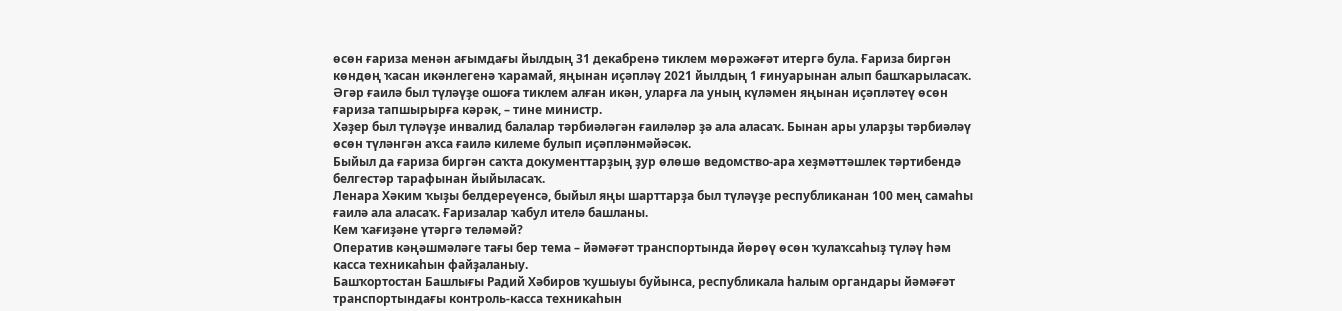өсөн ғариза менән ағымдағы йылдың 31 декабренә тиклем мөрәжәғәт итергә була. Ғариза биргән көндөң ҡасан икәнлегенә ҡарамай, яңынан иҫәпләү 2021 йылдың 1 ғинуарынан алып башҡарыласаҡ. Әгәр ғаилә был түләүҙе ошоға тиклем алған икән, уларға ла уның күләмен яңынан иҫәпләтеү өсөн ғариза тапшырырға кәрәк, – тине министр.
Хәҙер был түләүҙе инвалид балалар тәрбиәләгән ғаиләләр ҙә ала аласаҡ. Бынан ары уларҙы тәрбиәләү өсөн түләнгән аҡса ғаилә килеме булып иҫәпләнмәйәсәк.
Быйыл да ғариза биргән саҡта документтарҙың ҙур өлөшө ведомство-ара хеҙмәттәшлек тәртибендә белгестәр тарафынан йыйыласаҡ.
Ленара Хәким ҡыҙы белдереүенсә, быйыл яңы шарттарҙа был түләүҙе республиканан 100 мең самаһы ғаилә ала аласаҡ. Ғаризалар ҡабул ителә башланы.
Кем ҡағиҙәне үтәргә теләмәй?
Оператив кәңәшмәләге тағы бер тема – йәмәғәт транспортында йөрөү өсөн ҡулаҡсаһыҙ түләү һәм касса техникаһын файҙаланыу.
Башҡортостан Башлығы Радий Хәбиров ҡушыуы буйынса, республикала һалым органдары йәмәғәт транспортындағы контроль-касса техникаһын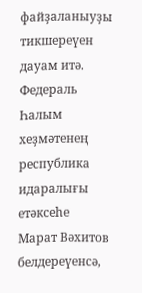файҙаланыуҙы тикшереүен дауам итә. Федераль Һалым хеҙмәтенең республика идаралығы етәксеһе Марат Вәхитов белдереүенсә,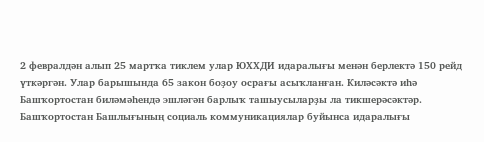2 февралдән алып 25 мартҡа тиклем улар ЮХХДИ идаралығы менән берлектә 150 рейд үткәргән. Улар барышында 65 закон боҙоу осрағы асыҡланған. Киләсәктә иһә Башҡортостан биләмәһендә эшләгән барлыҡ ташыусыларҙы ла тикшерәсәктәр.
Башҡортостан Башлығының социаль коммуникациялар буйынса идаралығы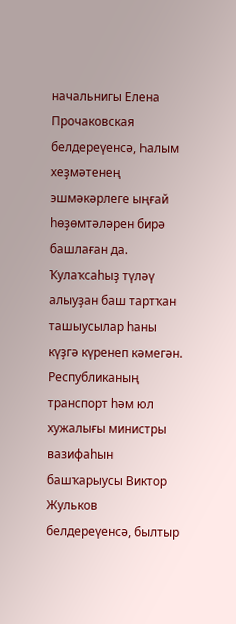начальнигы Елена Прочаковская белдереүенсә, Һалым хеҙмәтенең эшмәкәрлеге ыңғай һөҙөмтәләрен бирә башлаған да. Ҡулаҡсаһыҙ түләү алыуҙан баш тартҡан ташыусылар һаны күҙгә күренеп кәмегән.
Республиканың транспорт һәм юл хужалығы министры вазифаһын башҡарыусы Виктор Жульков белдереүенсә, былтыр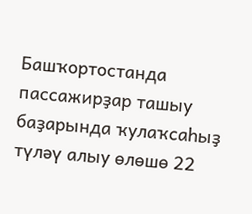Башҡортостанда пассажирҙар ташыу баҙарында ҡулаҡсаһыҙ түләү алыу өлөшө 22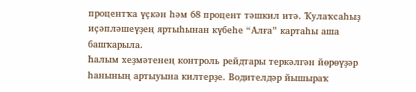процентҡа үҫкән һәм 68 процент тәшкил итә. Ҡулаҡсаһыҙ иҫәпләшеүҙең яртыһынан күбеһе “Алға” картаһы аша башҡарыла.
Һалым хеҙмәтенең контроль рейдтары теркәлгән йөрөүҙәр һанының артыуына килтерҙе. Водителдәр йышыраҡ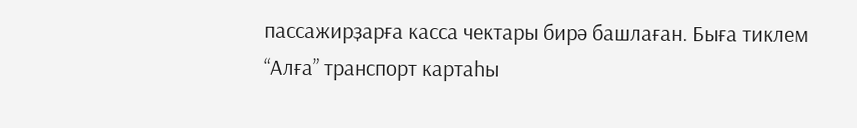пассажирҙарға касса чектары бирә башлаған. Быға тиклем “Алға” транспорт картаһы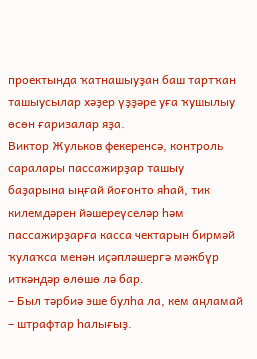проектында ҡатнашыуҙан баш тартҡан ташыусылар хәҙер үҙҙәре уға ҡушылыу өсөн ғаризалар яҙа.
Виктор Жульков фекеренсә, контроль саралары пассажирҙар ташыу баҙарына ыңғай йоғонто яһай, тик килемдәрен йәшереүселәр һәм пассажирҙарға касса чектарын бирмәй ҡулаҡса менән иҫәпләшергә мәжбүр иткәндәр өлөшө лә бар.
– Был тәрбиә эше булһа ла, кем аңламай – штрафтар һалығыҙ.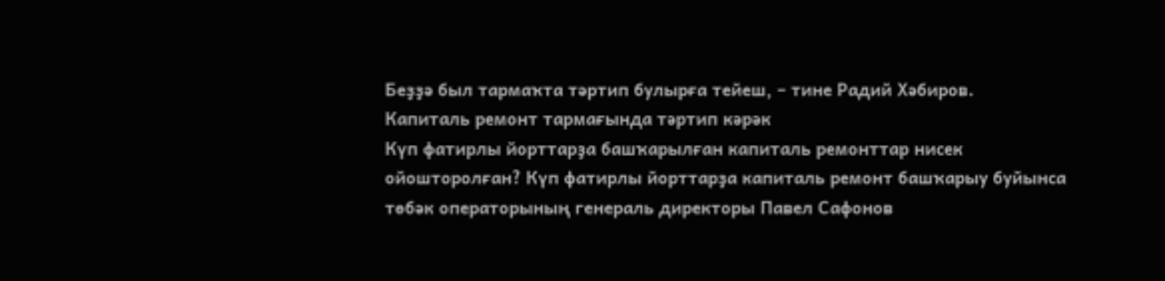Беҙҙә был тармаҡта тәртип булырға тейеш, – тине Радий Хәбиров.
Капиталь ремонт тармағында тәртип кәрәк
Күп фатирлы йорттарҙа башҡарылған капиталь ремонттар нисек ойошторолған? Күп фатирлы йорттарҙа капиталь ремонт башҡарыу буйынса төбәк операторының генераль директоры Павел Сафонов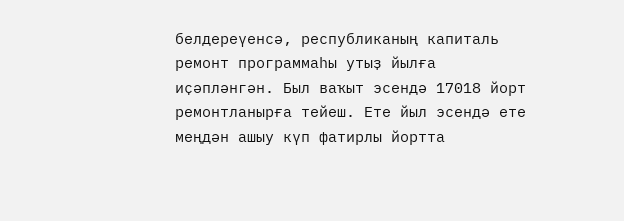белдереүенсә, республиканың капиталь ремонт программаһы утыҙ йылға иҫәпләнгән. Был ваҡыт эсендә 17018 йорт ремонтланырға тейеш. Ете йыл эсендә ете меңдән ашыу күп фатирлы йортта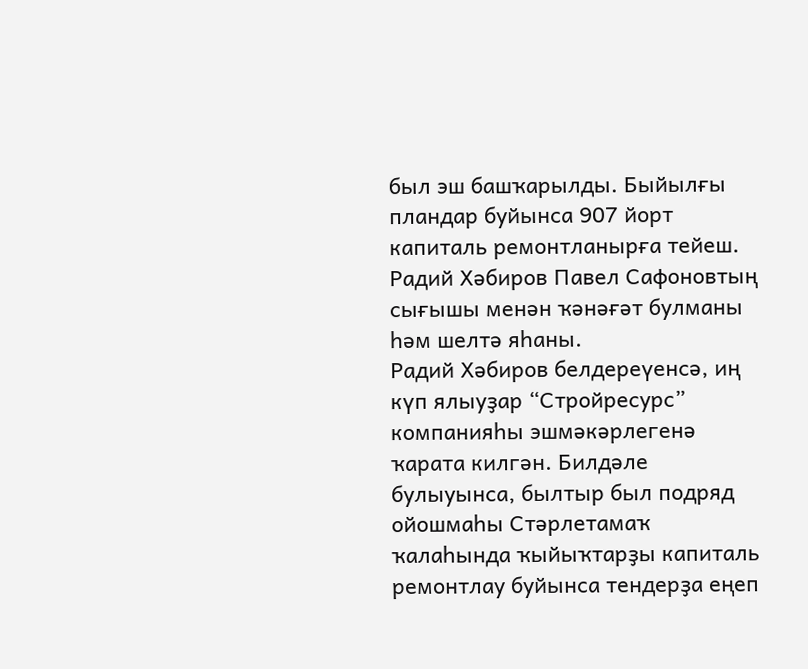был эш башҡарылды. Быйылғы пландар буйынса 907 йорт капиталь ремонтланырға тейеш.
Радий Хәбиров Павел Сафоновтың сығышы менән ҡәнәғәт булманы һәм шелтә яһаны.
Радий Хәбиров белдереүенсә, иң күп ялыуҙар “Стройресурс” компанияһы эшмәкәрлегенә ҡарата килгән. Билдәле булыуынса, былтыр был подряд ойошмаһы Стәрлетамаҡ ҡалаһында ҡыйыҡтарҙы капиталь ремонтлау буйынса тендерҙа еңеп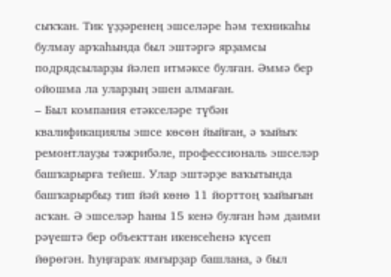сыҡҡан. Тик үҙҙәренең эшселәре һәм техникаһы булмау арҡаһында был эштәргә ярҙамсы подрядсыларҙы йәлеп итмәксе булған. Әммә бер ойошма ла уларҙың эшен алмаған.
– Был компания етәкселәре түбән квалификациялы эшсе көсөн йыйған, ә ҡыйыҡ ремонтлауҙы тәжрибәле, профессиональ эшселәр башҡарырға тейеш. Улар эштәрҙе ваҡытында башҡарырбыҙ тип йәй көнө 11 йорттоң ҡыйығын асҡан. Ә эшселәр һаны 15 кенә булған һәм даими рәүештә бер объекттан икенсеһенә күсеп йөрөгән. Һуңғараҡ ямғырҙар башлана, ә был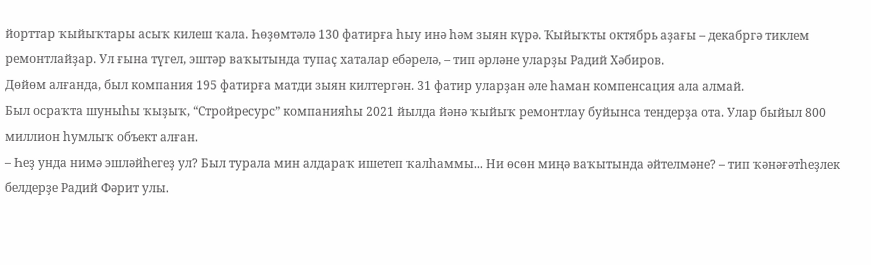йорттар ҡыйыҡтары асыҡ килеш ҡала. Һөҙөмтәлә 130 фатирға һыу инә һәм зыян күрә. Ҡыйыҡты октябрь аҙағы – декабргә тиклем ремонтлайҙар. Ул ғына түгел, эштәр ваҡытында тупаҫ хаталар ебәрелә, – тип әрләне уларҙы Радий Хәбиров.
Дөйөм алғанда, был компания 195 фатирға матди зыян килтергән. 31 фатир уларҙан әле һаман компенсация ала алмай.
Был осраҡта шуныһы ҡыҙыҡ, “Стройресурс” компанияһы 2021 йылда йәнә ҡыйыҡ ремонтлау буйынса тендерҙа ота. Улар быйыл 800 миллион һумлыҡ объект алған.
– Һеҙ унда нимә эшләйһегеҙ ул? Был турала мин алдараҡ ишетеп ҡалһаммы... Ни өсөн миңә ваҡытында әйтелмәне? – тип ҡәнәғәтһеҙлек белдерҙе Радий Фәрит улы.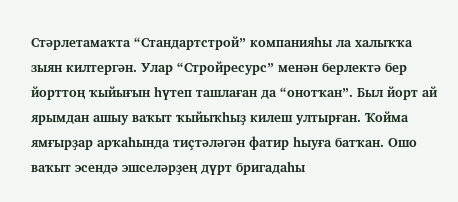Стәрлетамаҡта “Стандартстрой” компанияһы ла халыҡҡа зыян килтергән. Улар “Стройресурс” менән берлектә бер йорттоң ҡыйығын һүтеп ташлаған да “онотҡан”. Был йорт ай ярымдан ашыу ваҡыт ҡыйыҡһыҙ килеш ултырған. Ҡойма ямғырҙар арҡаһында тиҫтәләгән фатир һыуға батҡан. Ошо ваҡыт эсендә эшселәрҙең дүрт бригадаһы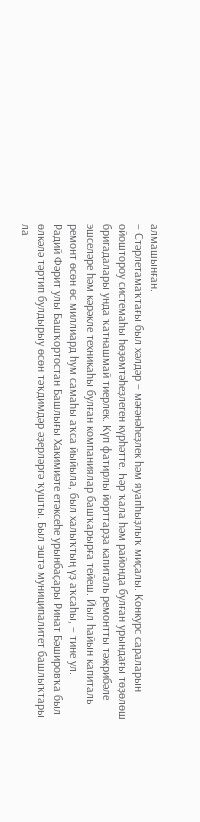алмашынған.
– Стәрлетамаҡтағы был хәлдәр – мәғәнәһеҙлек һәм яуапһыҙлыҡ миҫалы. Конкурс сараларын ойоштороу системаһы һөҙөмтәһеҙлеген күрһәтте. Һәр ҡала һәм районда булған урындағы төҙөлөш бригадалары унда ҡатнашмай тиерлек. Күп фатирлы йорттарҙа капиталь ремонтты тәжрибәле эшселәре һәм кәрәкле техникаһы булған компаниялар башҡарырға тейеш. Йыл һайын капиталь ремонт өсөн өс миллиард һум самаһы аҡса йыйыла, был халыҡтың үҙ аҡсаһы, – тине ул.
Радий Фәрит улы Башҡортостан Башлығы Хакимиәте етәксеһе урынбаҫары Ринат Бәшировҡа был өлкәлә тәртип булдырыу өсөн тәҡдимдәр әҙерләргә ҡушты. Был эштә муниципалитет башлыҡтары ла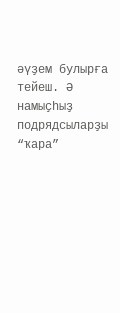әүҙем булырға тейеш. Ә намыҫһыҙ подрядсыларҙы “ҡара”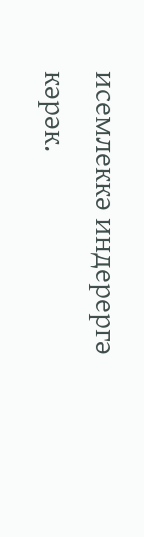исемлеккә индерергә кәрәк.